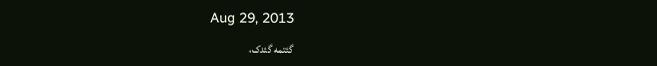Aug 29, 2013

گئتمه گئدک،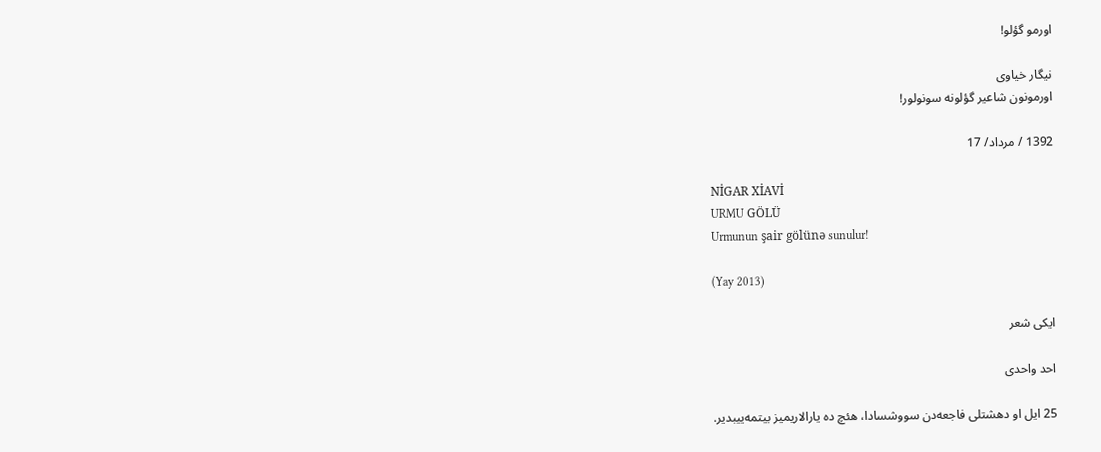اورمو گؤلو!

نیگار خیاوی
اورمونون شاعیر گؤلونه سونولور!

1392 / مرداد/ 17

NİGAR XİAVİ
URMU GÖLÜ
Urmunun şair gölünə sunulur!

(Yay 2013)

ایکی شعر

احد واحدی

25 ایل او دهشتلی فاجعه‌دن سووشسادا، هئچ ده یارالاریمیز بیتمه‌ییبدیر.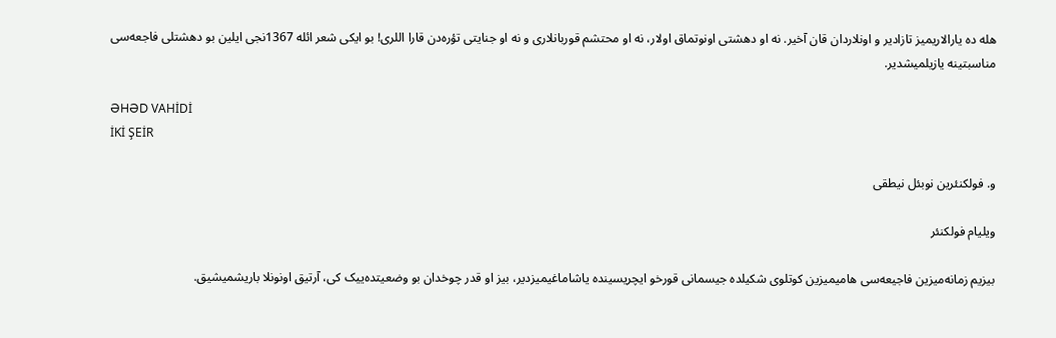هله ده یارالاریمیز تازادیر و اونلاردان قان آخیر. نه او دهشتی اونوتماق اولار، نه او محتشم قوربانلاری و نه او جنایتی تؤره‌دن قارا اللری! بو ایکی شعر ائله 1367نجی ایلین بو دهشتلی فاجعه‌سی مناسبتینه یازیلمیشدیر.

ƏHƏD VAHİDİ
İKİ ŞEİR

و. فولکنئرین نوبئل نیطقی

ویلیام فولکنئر

بیزیم زمانه‌میزین فاجيعه‌سی هامیمیزین کوتلوی شکیلده جیسمانی قورخو ایچریسینده یاشاماغیمیزدیر، بیز او قدر چوخدان بو وضعیتده‌ییک کی، آرتیق اونونلا باریشمیشیق.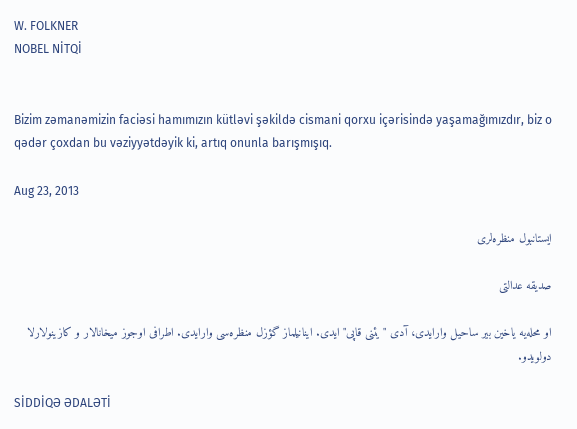W. FOLKNER
NOBEL NİTQİ


Bizim zəmanəmizin faciəsi hamımızın kütləvi şəkildə cismani qorxu içərisində yaşamağımızdır, biz o qədər çoxdan bu vəziyyətdəyik ki, artıq onunla barışmışıq.

Aug 23, 2013

ایستانبول منظره‌لری

صدیقه عدالتی

او محله‌یه یاخین بیر ساحیل وارایدی، آدی "یئنی قاپی" ایدی. اینانیلماز گؤزل منظره‌سی وارایدی. اطرافی اوجوز میخانالار و کازینولارلا دولویدو.

SİDDİQƏ ƏDALƏTİ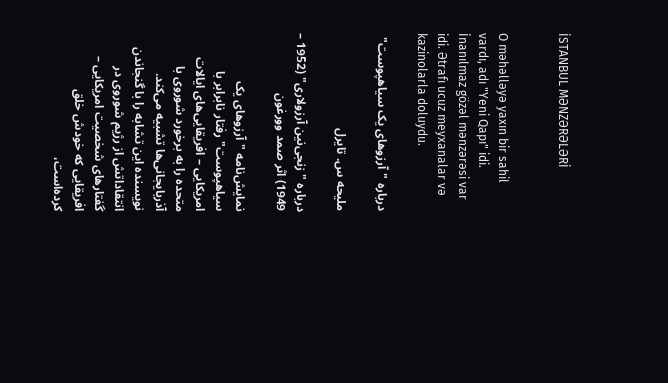İSTANBUL MƏNZƏRƏLƏRİ


O məhəlləyə yaxın bir sahil vardı, adı "Yeni Qapı" idi. İnanılmaz gözəl mənzərəsi var idi. Ətrafı ucuz meyxanalar və kazinolarla doluydu.

درباره "آرزوهای یک سیاهپوست"

ملیحه س. تایرل

درباره "زنجی‌نین آرزولاری" (1952 – 1949) اثر صمد وورغون

نمایش‌نامه‌ "آرزوهای یک سیاهپوست" رفتار نابرابر با امریکایی – افریقایی‌های ایالات متحده را به برخورد شوروی با آذربایجانی‌ها تشبیه می‌کند. نویسنده این تشابه را با گنجاندن انتقاداتش از رژیم شوروی در گفتارهای شخصیت امریکایی – افریقایی که خودش خلق کرده‌است،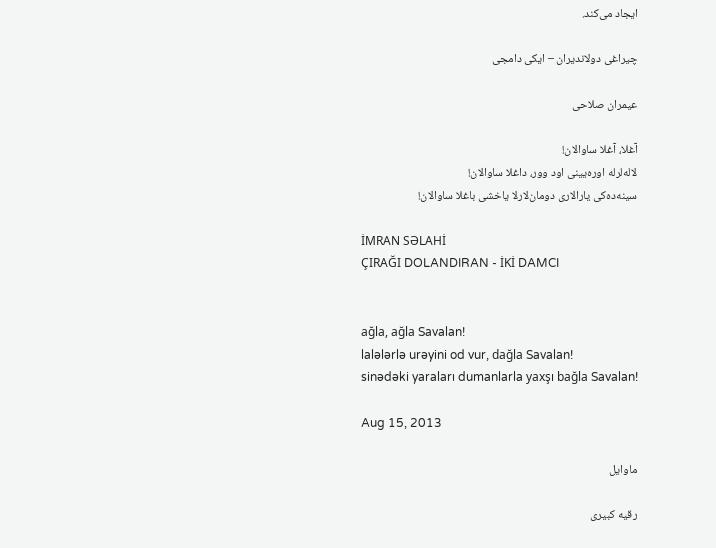ایجاد می‌کند.

چیراغی دولاندیران – ایکی دامجی

عیمران صلاحی

آغلا، آغلا ساوالان!
لاله‌لرله اوره‌یینی اود وور، داغلا ساوالان!
سینه‌ده‌کی یارالاری دومان‌لارلا یاخشی باغلا ساوالان!

İMRAN SƏLAHİ
ÇIRAĞI DOLANDIRAN - İKİ DAMCI


ağla, ağla Savalan!
lalələrlə urəyini od vur, dağla Savalan!
sinədəki yaraları dumanlarla yaxşı bağla Savalan!

Aug 15, 2013

ماوایل

رقیه کبیری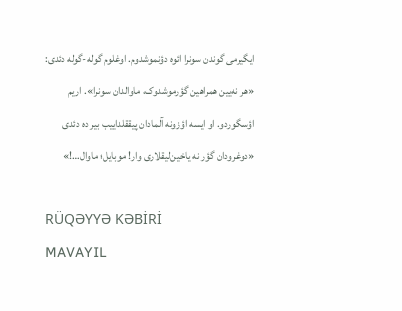ایگیرمی گوندن سونرا ائوه دؤنموشدوم. اوغلوم گوله-گوله دئدی: «هر نه‌یین همراهین گؤرموشدوک، ماوالدان سونرا». اریم اؤسگوردو. او ایسه اؤزونه آلمادان پیققلداییب بیر ده دئدی «دوغرودان گؤر نه یاخین‌لیقلاری وار! موبایل؛ ماوال…!»

RÜQƏYYƏ KƏBİRİ
MAVAYIL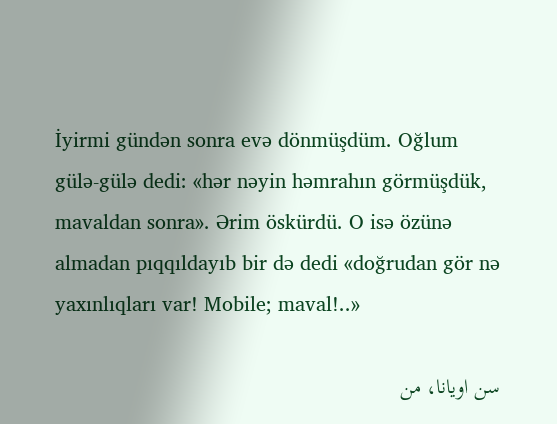İyirmi gündən sonra evə dönmüşdüm. Oğlum gülə-gülə dedi: «hər nəyin həmrahın görmüşdük, mavaldan sonra». Ərim öskürdü. O isə özünə almadan pıqqıldayıb bir də dedi «doğrudan gör nə yaxınlıqları var! Mobile; maval!..»

سن اویانا، من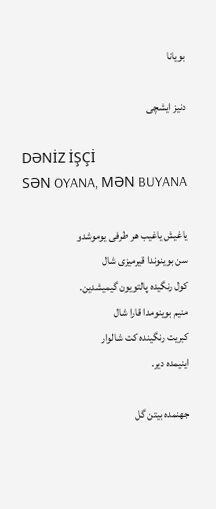بویانا

دنیز ایشچی

DƏNİZ İŞÇİ
SƏN OYANA, MƏN BUYANA

یاغیش یاغیب هر طرفی یوموشدو
سن بوینوندا قیرمیزی شال
کول رنگیده پالتویون گیمیشدین.
منیم بوینومدا قارا شال
کبریت رنگینده کت شالوار
اینیمده دیر.

جهنمده بیتن گل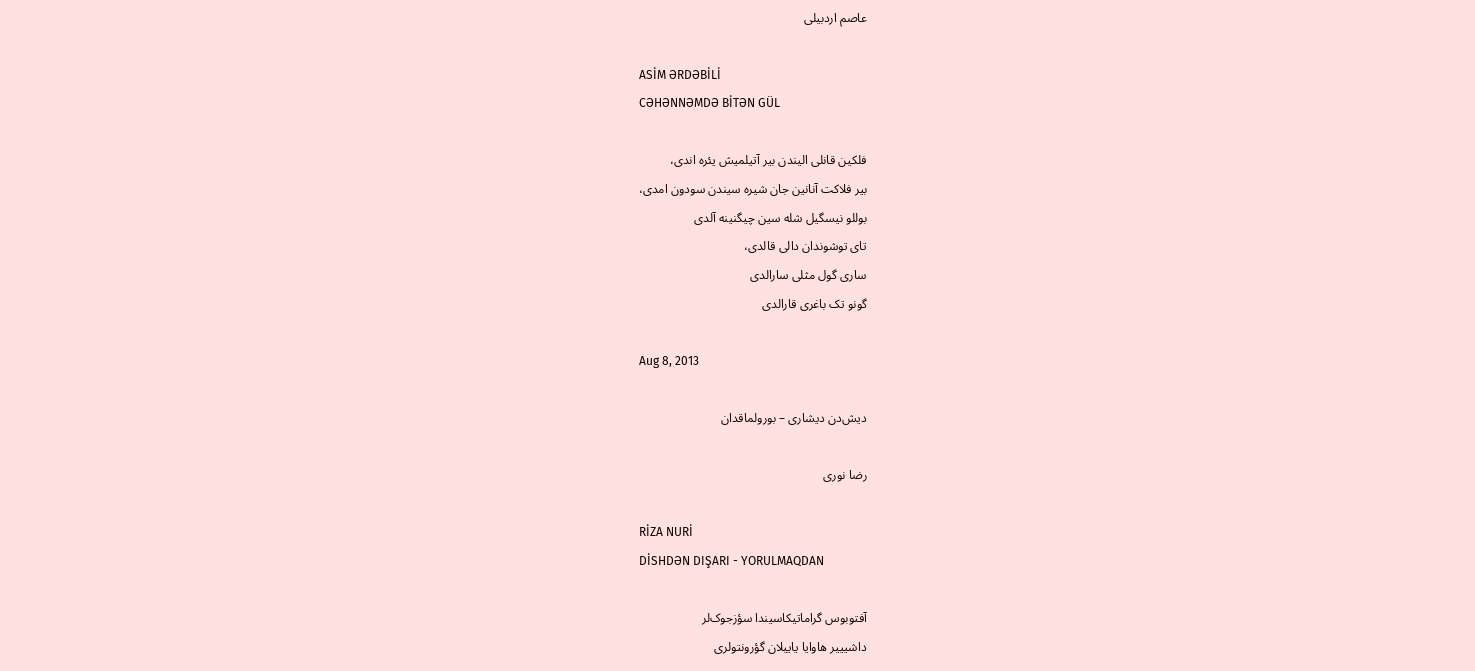عاصم اردبیلی

ASİM ƏRDƏBİLİ
CƏHƏNNƏMDƏ BİTƏN GÜL

فلکین قانلی الیندن بیر آتیلمیش یئره اندی،
بیر فلاکت آنانین جان شیره سیندن سودون امدی،
بوللو نیسگیل شله سین چیگنینه آلدی
تای توشوندان دالی قالدی،
ساری گول مثلی سارالدی
گونو تک باغری قارالدی

Aug 8, 2013

دیش‌دن دیشاری – بورولماقدان

رضا نوری

RİZA NURİ
DİSHDƏN DIŞARI - YORULMAQDAN

آفتوبوس گراماتیکاسیندا سؤزجوک‌لر
داشیییر هاوایا یاییلان گؤرونتولری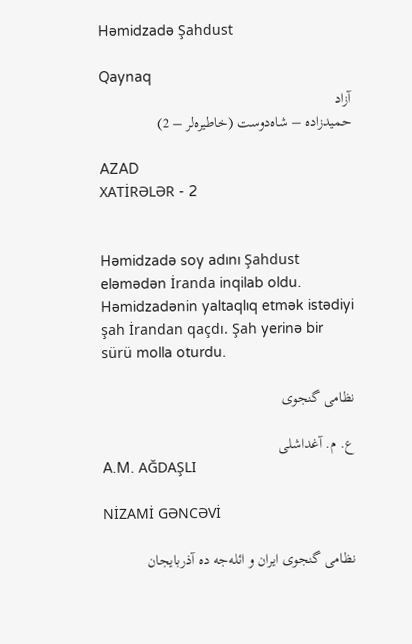Həmidzadə Şahdust

Qaynaq
آزاد
حمیدزاده – شاه‌دوست (خاطیره‌لر – 2)

AZAD
XATİRƏLƏR - 2


Həmidzadə soy adını Şahdust eləmədən İranda inqilab oldu. Həmidzadənin yaltaqlıq etmək istədiyi şah İrandan qaçdı. Şah yerinə bir sürü molla oturdu.

نظامی گنجوی

ع. م. آغداشلی
A.M. AĞDAŞLI

NİZAMİ GƏNCƏVİ

نظامی‌ گنجوی‌ ایران‌ و ائله‌جه‌ ده‌ آذربایجان‌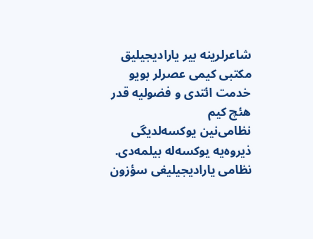شاعرلرینه‌ بیر یارادیجیلیق‌ مکتبی‌ کیمی‌ عصرلر بویو خدمت‌ ائتدی‌ و فضولیه‌ قدر هئچ‌ کیم‌ نظامی‌نین ‌یوکسه‌لدیگی‌ ذیروه‌یه‌ یوکسه‌له‌ بیلمه‌دی‌. نظامی‌ یارادیجیلیغی‌ سؤزون‌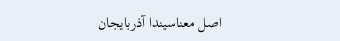اصل‌ معناسیندا آذربایجان‌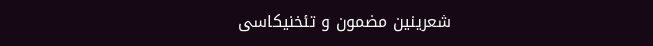شعرینین‌ مضمون‌ و تئخنیکاسی‌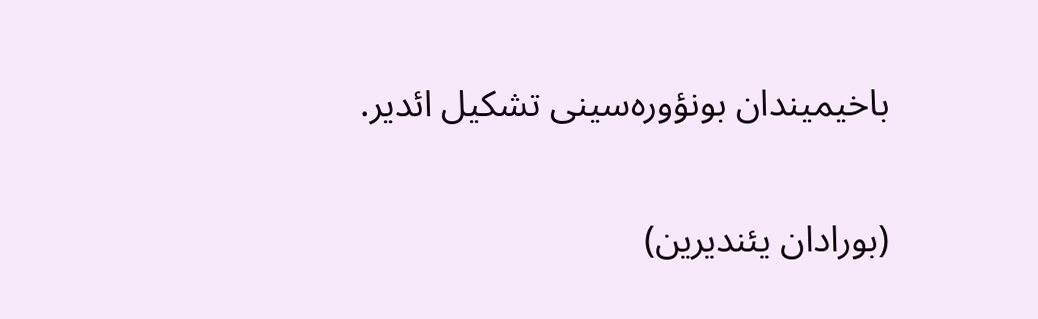باخیمیندان‌ بونؤوره‌سینی‌ تشکیل‌ ائدیر.

(بورادان یئندیرین)